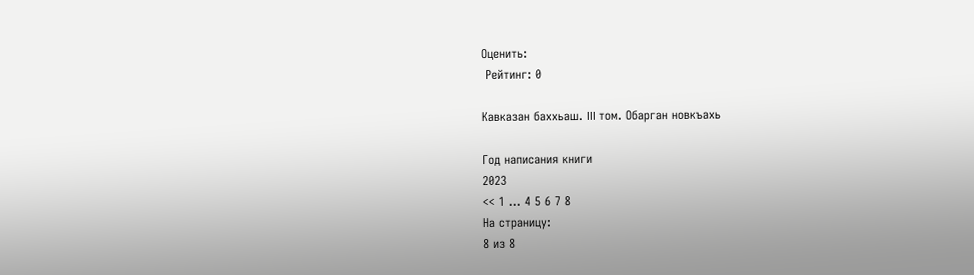Оценить:
 Рейтинг: 0

Кавказан баххьаш. III том. Обарган новкъахь

Год написания книги
2023
<< 1 ... 4 5 6 7 8
На страницу:
8 из 8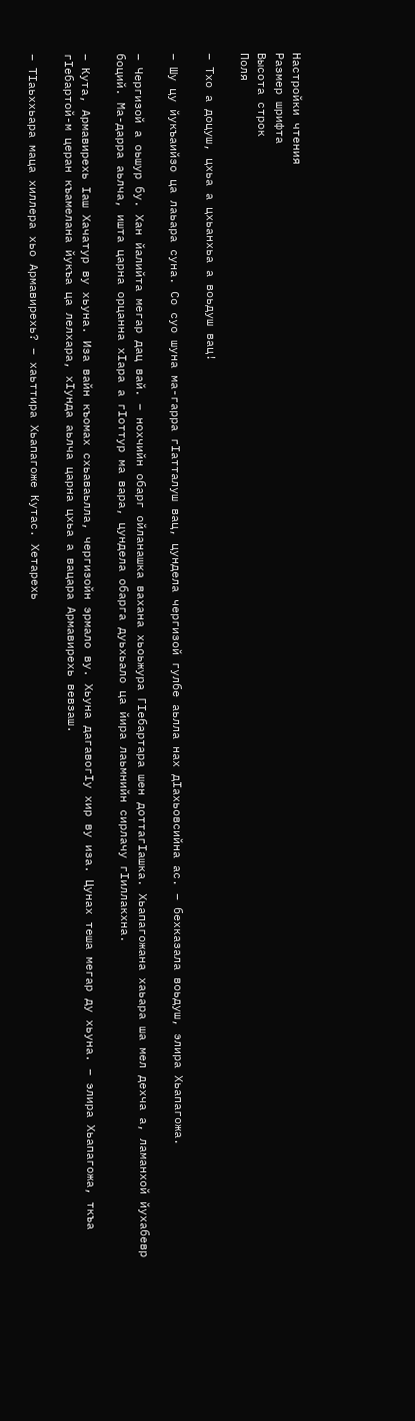Настройки чтения
Размер шрифта
Высота строк
Поля

– Тхо а доцуш, цхьа а цхьанхьа а воьдуш вац!

– Шу цу йукъаийзо ца лаьара суна. Со суо шуна ма-гарра гIатталуш вац, цундела чергизой гулбе аьлла нах дIахьовсийна ас. – бехказала воьдуш, элира Хьапагожа.

– Чергизой а оьшур бу. Хан йалийта мегар дац вай. – нохчийн обарг ойланашка вахана хьоьжура ГIебартара шен доттагIашка. Хьапагожана хаьара ша мел дехча а, ламанхой йухабевр боций. Ма-дарра аьлча, ишта царна орцанна хIара а гIоттур ма вара, цундела обарга дуьхьало ца йира лаьмнийн сирлачу гIиллакхна.

– Кута, Армавирехь Iаш Хачатур ву хьуна. Иза вайн къомах схьаваьлла, чергизойн эрмало ву. Хьуна дагавогIу хир ву иза. Цунах теша мегар ду хьуна. – элира Хьапагожа, ткъа гIебартой-м церан къамелана йукъа ца лелхара, хIунда аьлча царна цхьа а вацара Армавирехь вевзаш.

– ТIаьххьара маца хиллера хьо Армавирехь? – хаьттира Хьапагоже Кутас. Хетарехь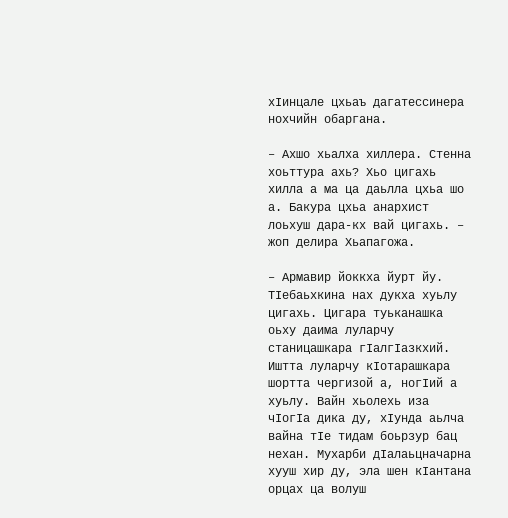хIинцале цхьаъ дагатессинера нохчийн обаргана.

– Ахшо хьалха хиллера. Стенна хоьттура ахь? Хьо цигахь хилла а ма ца даьлла цхьа шо а. Бакура цхьа анархист лоьхуш дара-кх вай цигахь. – жоп делира Хьапагожа.

– Армавир йоккха йурт йу. ТIебаьхкина нах дукха хуьлу цигахь. Цигара туьканашка оьху даима луларчу станицашкара гIалгIазкхий. Иштта луларчу кIотарашкара шортта чергизой а, ногIий а хуьлу. Вайн хьолехь иза чIогIа дика ду, хIунда аьлча вайна тIе тидам боьрзур бац нехан. Мухарби дIалаьцначарна хууш хир ду, эла шен кIантана орцах ца волуш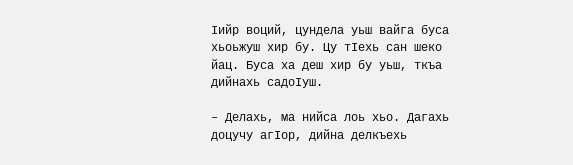Iийр воций, цундела уьш вайга буса хьоьжуш хир бу. Цу тIехь сан шеко йац. Буса ха деш хир бу уьш, ткъа дийнахь садоIуш.

– Делахь, ма нийса лоь хьо. Дагахь доцучу агIор, дийна делкъехь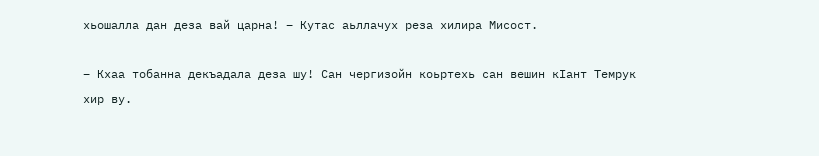хьошалла дан деза вай царна! – Кутас аьллачух реза хилира Мисост.

– Кхаа тобанна декъадала деза шу! Сан чергизойн коьртехь сан вешин кIант Темрук хир ву.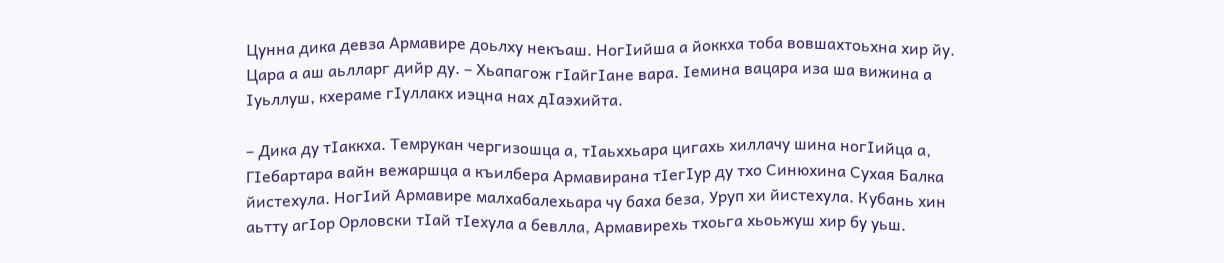Цунна дика девза Армавире доьлху некъаш. НогIийша а йоккха тоба вовшахтоьхна хир йу. Цара а аш аьлларг дийр ду. – Хьапагож гIайгIане вара. Iемина вацара иза ша вижина а Iуьллуш, кхераме гIуллакх иэцна нах дIаэхийта.

– Дика ду тIаккха. Темрукан чергизошца а, тIаьххьара цигахь хиллачу шина ногIийца а, ГIебартара вайн вежаршца а къилбера Армавирана тIегIур ду тхо Синюхина Сухая Балка йистехула. НогIий Армавире малхабалехьара чу баха беза, Уруп хи йистехула. Кубань хин аьтту агIор Орловски тIай тIехула а бевлла, Армавирехь тхоьга хьоьжуш хир бу уьш.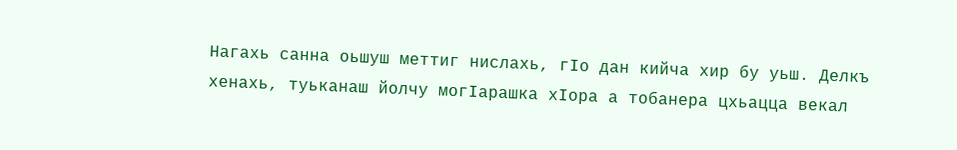Нагахь санна оьшуш меттиг нислахь, гIо дан кийча хир бу уьш. Делкъ хенахь, туьканаш йолчу могIарашка хIора а тобанера цхьацца векал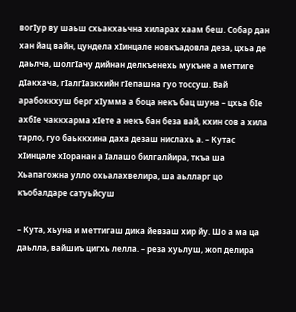вогIур ву шаьш схьакхаьчна хиларах хаам беш. Собар дан хан йац вайн, цундела хIинцале новкъадовла деза, цхьа де даьлча, шолгIачу дийнан делкъенехь мукъне а меттиге дIакхача, гIалгIазкхийн гIепашна гуо тоссуш. Вай арабоккхуш берг хIумма а боца некъ бац шуна – цхьа бIе ахбIе чаккхарма хIете а некъ бан беза вай, кхин сов а хила тарло, гуо баьккхина даха дезаш нислахь а. – Кутас хIинцале хIоранан а Iалашо билгалйира, ткъа ша Хьапагожна улло охьалахвелира, ша аьлларг цо къобалдаре сатуьйсуш

– Кута, хьуна и меттигаш дика йевзаш хир йу. Шо а ма ца даьлла, вайшиъ цигхь лелла. – реза хуьлуш, жоп делира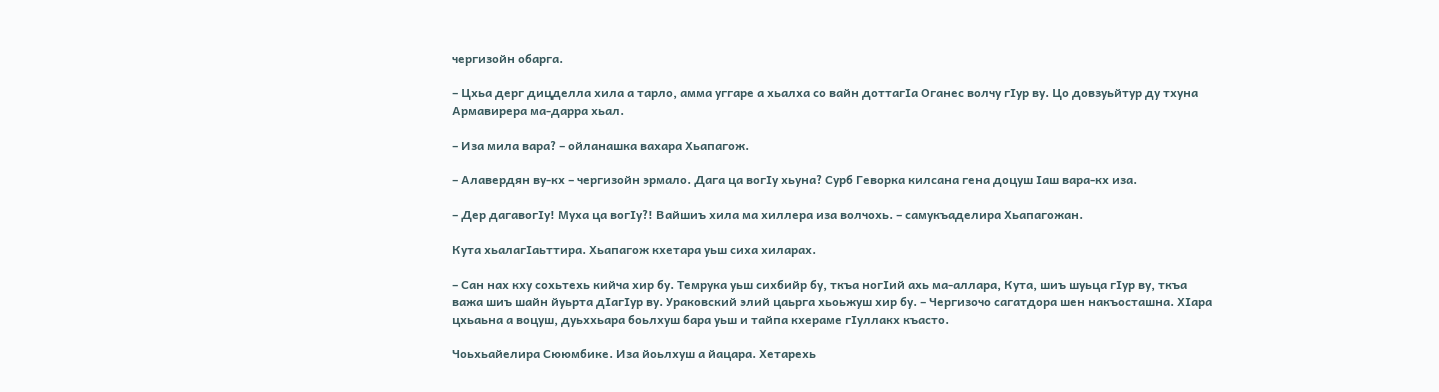чергизойн обарга.

– Цхьа дерг дицделла хила а тарло, амма уггаре а хьалха со вайн доттагIа Оганес волчу гIур ву. Цо довзуьйтур ду тхуна Армавирера ма-дарра хьал.

– Иза мила вара? – ойланашка вахара Хьапагож.

– Алавердян ву-кх – чергизойн эрмало. Дага ца вогIу хьуна? Сурб Геворка килсана гена доцуш Iаш вара-кх иза.

– Дер дагавогIу! Муха ца вогIу?! Вайшиъ хила ма хиллера иза волчохь. – самукъаделира Хьапагожан.

Кута хьалагIаьттира. Хьапагож кхетара уьш сиха хиларах.

– Сан нах кху сохьтехь кийча хир бу. Темрука уьш сихбийр бу, ткъа ногIий ахь ма-аллара, Кута, шиъ шуьца гIур ву, ткъа важа шиъ шайн йуьрта дIагIур ву. Ураковский элий цаьрга хьоьжуш хир бу. – Чергизочо сагатдора шен накъосташна. ХIара цхьаьна а воцуш, дуьххьара боьлхуш бара уьш и тайпа кхераме гIуллакх къасто.

Чоьхьайелира Сююмбике. Иза йоьлхуш а йацара. Хетарехь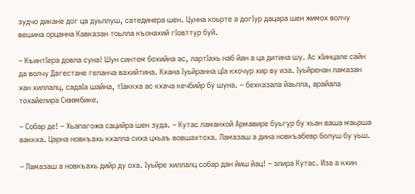зудчо дикане дог ца дуьллуш, сатединера шен. Цунна коьрте а догIур дацара шен жимох волчу вешина орцанна Кавказан тоьлла къонахий гIовттур буй.

– КъинтIера довла суна! Шун синтем бохийна ас, лартIахь наб йан а ца дитина шу. Ас хIинцале сайн да волчу Дагестане геланча вахийтина. Кхана Iуьйранна цIа кхочур хир ву иза. Iуьйренан ламазан хан хиллалц, садаIа шайна, тIаккха ас кхача кечбийр бу шуна. – бехказала йаьлла, арайала тохайелира Сююмбике.

– Собар де! – Хьапагожа сацийра шен зуда. – Кутас ламанхой Армавире буьгур бу хьан ваша маьрша ваккха. Царна новкъахь кхалла сиха цхьаъ вовшахтоха. Ламазаш а дина новкъабевр болуш бу уьш.

– Ламазаш а новкъахь дийр ду оха. Iуьйре хиллалц собар дан йиш йац! – элира Кутас. Иза а кхин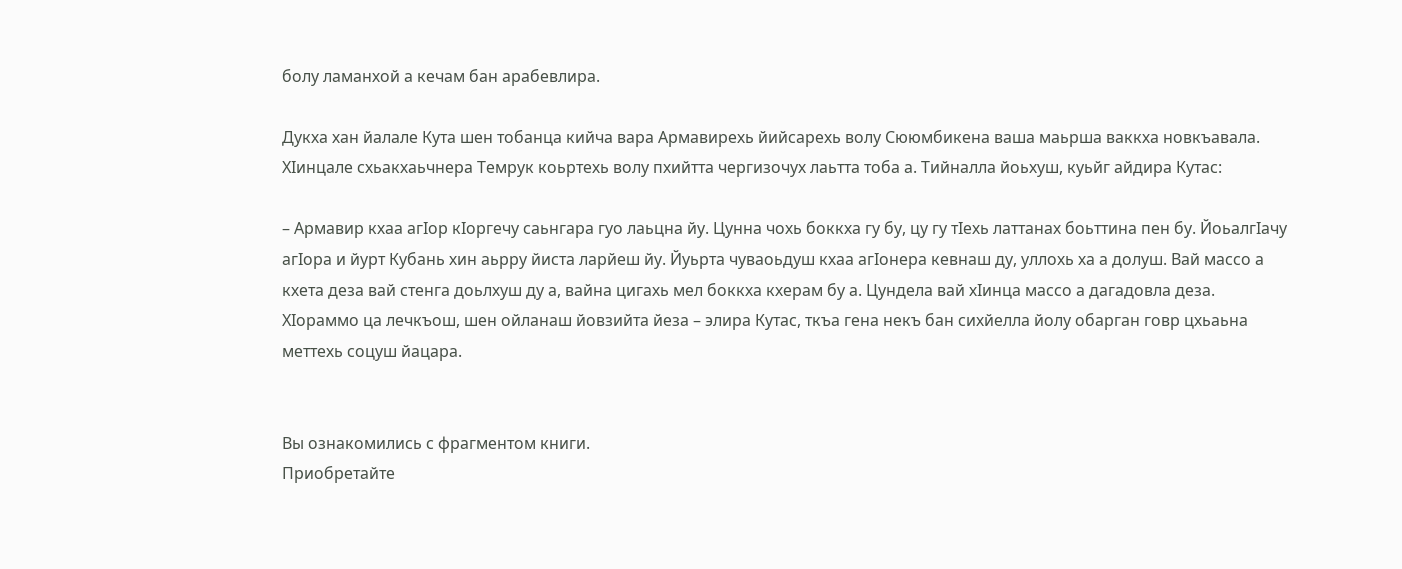болу ламанхой а кечам бан арабевлира.

Дукха хан йалале Кута шен тобанца кийча вара Армавирехь йийсарехь волу Сююмбикена ваша маьрша ваккха новкъавала. ХIинцале схьакхаьчнера Темрук коьртехь волу пхийтта чергизочух лаьтта тоба а. Тийналла йоьхуш, куьйг айдира Кутас:

– Армавир кхаа агIор кIоргечу саьнгара гуо лаьцна йу. Цунна чохь боккха гу бу, цу гу тIехь латтанах боьттина пен бу. ЙоьалгIачу агIора и йурт Кубань хин аьрру йиста ларйеш йу. Йуьрта чуваоьдуш кхаа агIонера кевнаш ду, уллохь ха а долуш. Вай массо а кхета деза вай стенга доьлхуш ду а, вайна цигахь мел боккха кхерам бу а. Цундела вай хIинца массо а дагадовла деза. ХIораммо ца лечкъош, шен ойланаш йовзийта йеза – элира Кутас, ткъа гена некъ бан сихйелла йолу обарган говр цхьаьна меттехь соцуш йацара.


Вы ознакомились с фрагментом книги.
Приобретайте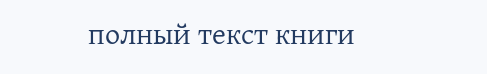полный текст книги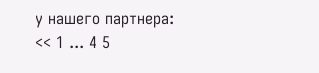у нашего партнера:
<< 1 ... 4 5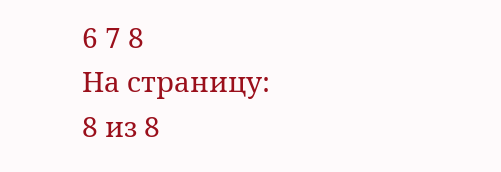6 7 8
На страницу:
8 из 8